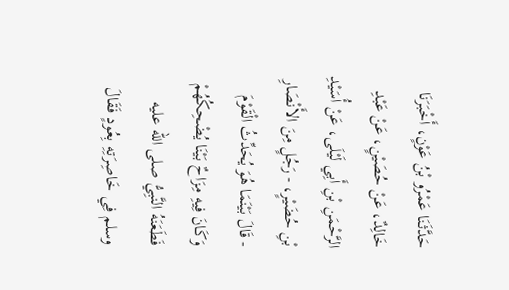حَدَّثَنَا عَمْرُو بْنُ عَوْنٍ، أَخْبَرَنَا خَالِدٌ، عَنْ حُصَيْنٍ، عَنْ عَبْدِ الرَّحْمَنِ بْنِ أَبِي لَيْلَى، عَنْ أُسَيْدِ بْنِ حُضَيْرٍ، - رَجُلٍ مِنَ الأَنْصَارِ - قَالَ بَيْنَمَا هُوَ يُحَدِّثُ الْقَوْمَ وَكَانَ فِيهِ مِزَاحٌ بَيْنَا يُضْحِكُهُمْ فَطَعَنَهُ النَّبِيُّ صلى الله عليه وسلم فِي خَاصِرَتِهِ بِعُودٍ فَقَالَ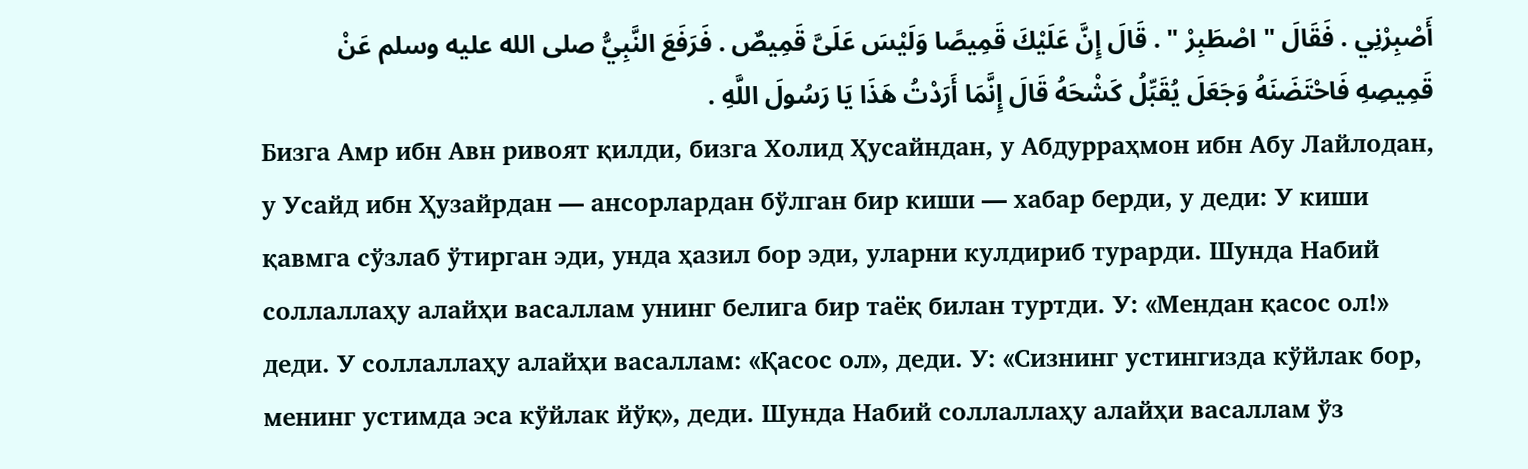أَصْبِرْنِي . فَقَالَ " اصْطَبِرْ " . قَالَ إِنَّ عَلَيْكَ قَمِيصًا وَلَيْسَ عَلَىَّ قَمِيصٌ . فَرَفَعَ النَّبِيُّ صلى الله عليه وسلم عَنْ قَمِيصِهِ فَاحْتَضَنَهُ وَجَعَلَ يُقَبِّلُ كَشْحَهُ قَالَ إِنَّمَا أَرَدْتُ هَذَا يَا رَسُولَ اللَّهِ .
Бизга Амр ибн Авн ривоят қилди, бизга Холид Ҳусайндан, у Абдурраҳмон ибн Абу Лайлодан, у Усайд ибн Ҳузайрдан — ансорлардан бўлган бир киши — хабар берди, у деди: У киши қавмга сўзлаб ўтирган эди, унда ҳазил бор эди, уларни кулдириб турарди. Шунда Набий соллаллаҳу алайҳи васаллам унинг белига бир таёқ билан туртди. У: «Мендан қасос ол!» деди. У соллаллаҳу алайҳи васаллам: «Қасос ол», деди. У: «Сизнинг устингизда кўйлак бор, менинг устимда эса кўйлак йўқ», деди. Шунда Набий соллаллаҳу алайҳи васаллам ўз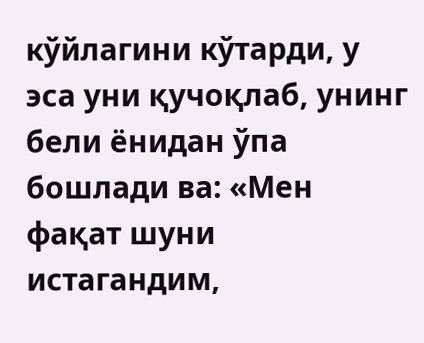кўйлагини кўтарди, у эса уни қучоқлаб, унинг бели ёнидан ўпа бошлади ва: «Мен фақат шуни истагандим,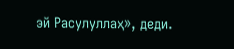эй Расулуллаҳ», деди.